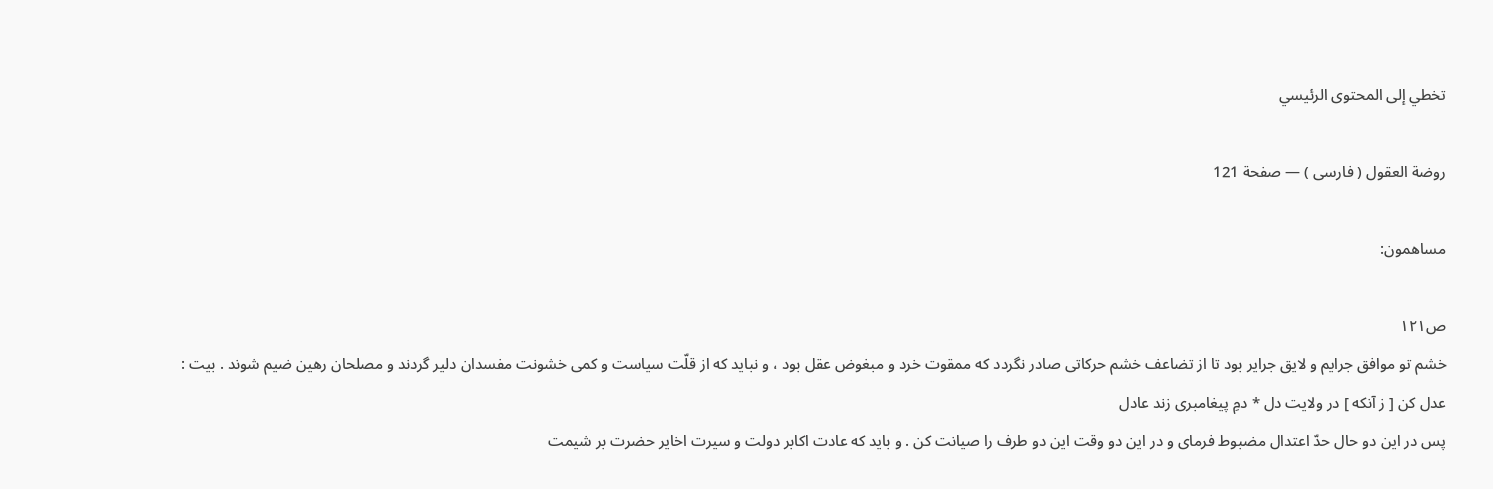تخطي إلى المحتوى الرئيسي

روضة العقول ( فارسى ) — صفحة 121

مساهمون:

ص١٢١
خشم تو موافق جرايم و لايق جراير بود تا از تضاعف خشم حركاتى صادر نگردد كه ممقوت خرد و مبغوض عقل بود ، و نبايد كه از قلّت سياست و كمى خشونت مفسدان دلير گردند و مصلحان رهين ضيم شوند . بيت :
عدل كن [ ز آنكه ] در ولايت دل * دمِ پيغامبرى زند عادل
پس در اين دو حال حدّ اعتدال مضبوط فرماى و در اين دو وقت اين دو طرف را صيانت كن . و بايد كه عادت اكابر دولت و سيرت اخاير حضرت بر شيمت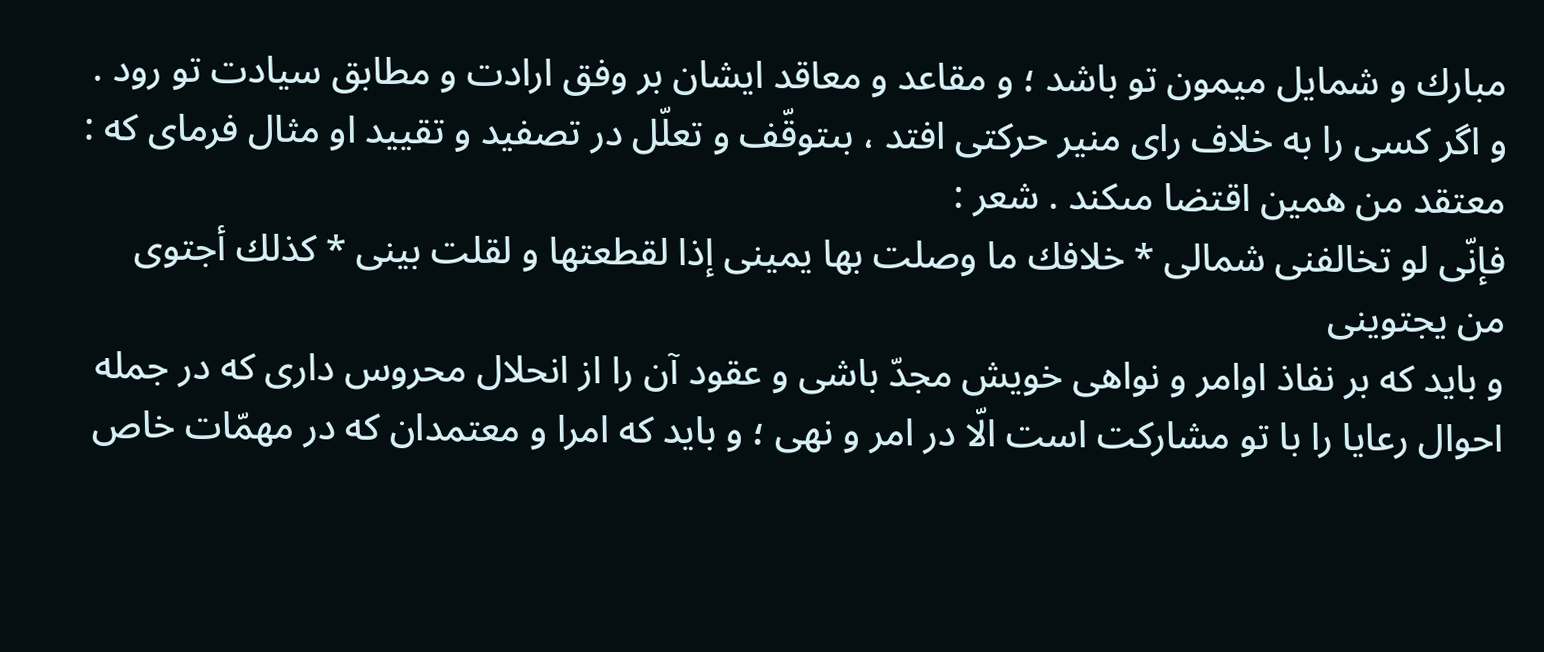مبارك و شمايل ميمون تو باشد ؛ و مقاعد و معاقد ايشان بر وفق ارادت و مطابق سيادت تو رود . و اگر كسى را به خلاف راى منير حركتى افتد ، بىتوقّف و تعلّل در تصفيد و تقييد او مثال فرماى كه : معتقد من همين اقتضا مىكند . شعر :
فإنّى لو تخالفنى شمالى * خلافك ما وصلت بها يمينى إذا لقطعتها و لقلت بينى * كذلك أجتوى من يجتوينى
و بايد كه بر نفاذ اوامر و نواهى خويش مجدّ باشى و عقود آن را از انحلال محروس دارى كه در جمله احوال رعايا را با تو مشاركت است الّا در امر و نهى ؛ و بايد كه امرا و معتمدان كه در مهمّات خاص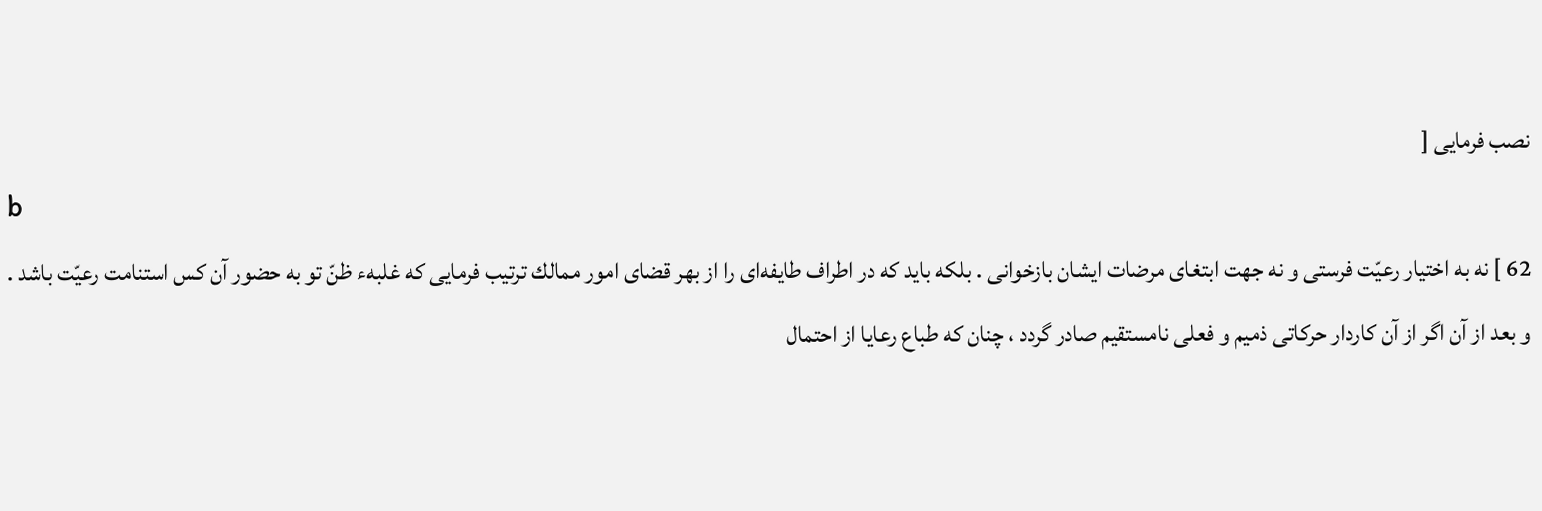نصب فرمايى [
b
62 ] نه به اختيار رعيّت فرستى و نه جهت ابتغاى مرضات ايشان بازخوانى . بلكه بايد كه در اطراف طايفه‌اى را از بهر قضاى امور ممالك ترتيب فرمايى كه غلبهء ظنّ تو به حضور آن كس استنامت رعيّت باشد . و بعد از آن اگر از آن كاردار حركاتى ذميم و فعلى نامستقيم صادر گردد ، چنان كه طباع رعايا از احتمال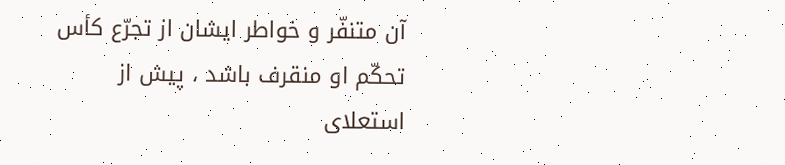آن متنفّر و خواطر ايشان از تجرّع كأس تحكّم او منقرف باشد ، پيش از استعلاى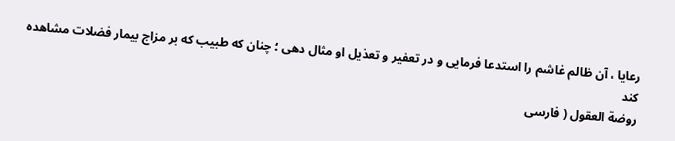رعايا ، آن ظالم غاشم را استدعا فرمايى و در تعفير و تعذيل او مثال دهى ؛ چنان كه طبيب كه بر مزاج بيمار فضلات مشاهده كند
روضة العقول ( فارسى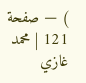) — صفحة 121 | محمد غازي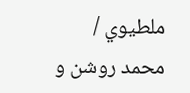ملطيوي / محمد روشن و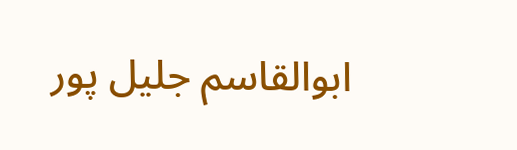ابوالقاسم جليل پور